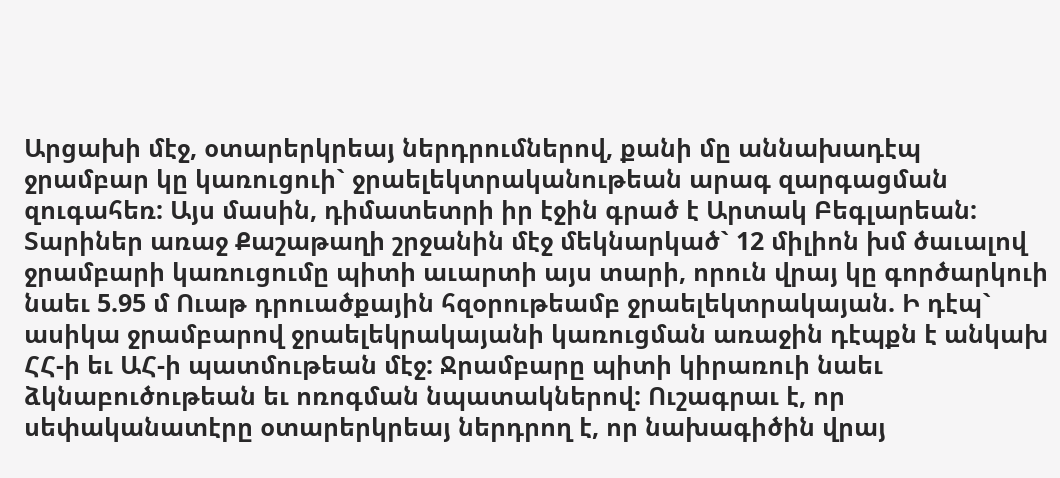Արցախի մէջ, օտարերկրեայ ներդրումներով, քանի մը աննախադէպ ջրամբար կը կառուցուի` ջրաելեկտրականութեան արագ զարգացման զուգահեռ: Այս մասին, դիմատետրի իր էջին գրած է Արտակ Բեգլարեան:
Տարիներ առաջ Քաշաթաղի շրջանին մէջ մեկնարկած` 12 միլիոն խմ ծաւալով ջրամբարի կառուցումը պիտի աւարտի այս տարի, որուն վրայ կը գործարկուի նաեւ 5.95 մ Ուաթ դրուածքային հզօրութեամբ ջրաելեկտրակայան. Ի դէպ` ասիկա ջրամբարով ջրաելեկրակայանի կառուցման առաջին դէպքն է անկախ ՀՀ-ի եւ ԱՀ-ի պատմութեան մէջ: Ջրամբարը պիտի կիրառուի նաեւ ձկնաբուծութեան եւ ոռոգման նպատակներով: Ուշագրաւ է, որ սեփականատէրը օտարերկրեայ ներդրող է, որ նախագիծին վրայ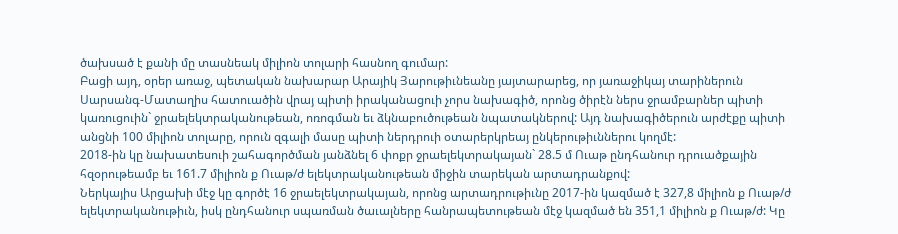ծախսած է քանի մը տասնեակ միլիոն տոլարի հասնող գումար:
Բացի այդ, օրեր առաջ, պետական նախարար Արայիկ Յարութիւնեանը յայտարարեց, որ յառաջիկայ տարիներուն Սարսանգ-Մատաղիս հատուածին վրայ պիտի իրականացուի չորս նախագիծ, որոնց ծիրէն ներս ջրամբարներ պիտի կառուցուին` ջրաելեկտրականութեան, ոռոգման եւ ձկնաբուծութեան նպատակներով: Այդ նախագիծերուն արժէքը պիտի անցնի 100 միլիոն տոլարը, որուն զգալի մասը պիտի ներդրուի օտարերկրեայ ընկերութիւններու կողմէ:
2018-ին կը նախատեսուի շահագործման յանձնել 6 փոքր ջրաելեկտրակայան` 28.5 մ Ուաթ ընդհանուր դրուածքային հզօրութեամբ եւ 161.7 միլիոն ք Ուաթ/ժ ելեկտրականութեան միջին տարեկան արտադրանքով:
Ներկայիս Արցախի մէջ կը գործէ 16 ջրաելեկտրակայան, որոնց արտադրութիւնը 2017-ին կազմած է 327,8 միլիոն ք Ուաթ/ժ ելեկտրականութիւն, իսկ ընդհանուր սպառման ծաւալները հանրապետութեան մէջ կազմած են 351,1 միլիոն ք Ուաթ/ժ: Կը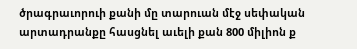ծրագրաւորուի քանի մը տարուան մէջ սեփական արտադրանքը հասցնել աւելի քան 800 միլիոն ք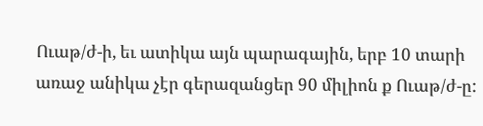Ուաթ/ժ-ի, եւ ատիկա այն պարագային, երբ 10 տարի առաջ անիկա չէր գերազանցեր 90 միլիոն ք Ուաթ/ժ-ը: